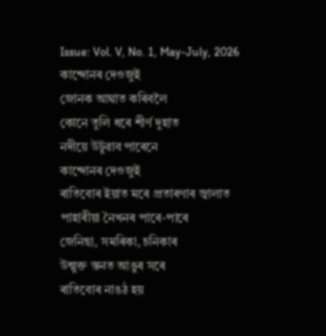Issue: Vol. V, No. 1, May-July, 2026
কান্দোনৰ দেওজুই
জোনক আঘাত কৰিবলৈ
কোনে তুলি ধৰে শীৰ্ণ দুহাত
নদীয়ে উটুৱাব পাৰেনে
কান্দোনৰ দেওজুই
ৰাতিবোৰ ইয়াত মৰে প্ৰতাৰণাৰ জ্বালাত
পাহাৰীয়া নৈখনৰ পাৰে-পাৰে
জেনিছা, সমৰিকা, চনিকাৰ
উন্মুক্ত স্তনত আঙুৰ সৰে
ৰাতিবোৰ নাঙঠ হয়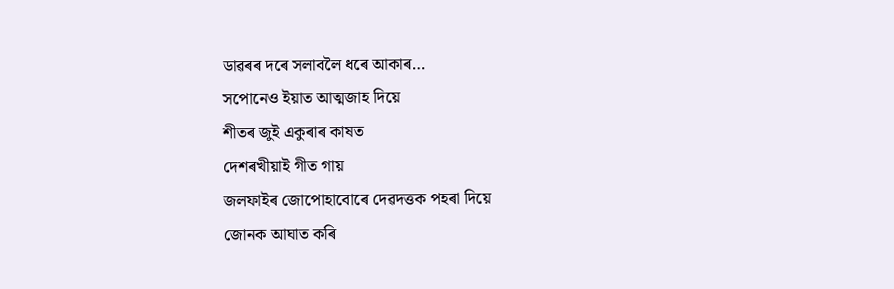ডাৱৰৰ দৰে সলাবলৈ ধৰে আকাৰ…
সপোনেও ইয়াত আত্মজাহ দিয়ে
শীতৰ জুই একুৰাৰ কাষত
দেশৰখীয়াই গীত গায়
জলফাইৰ জোপোহাবোৰে দেৱদত্তক পহৰা দিয়ে
জোনক আঘাত কৰি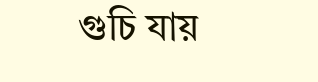গুচি যায়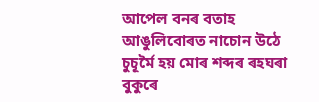আপেল বনৰ বতাহ
আঙুলিবোৰত নাচোন উঠে
চুচূৰ্মৈ হয় মোৰ শব্দৰ ৰহঘৰা
বুকুৰে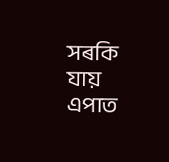সৰকি যায় এপাত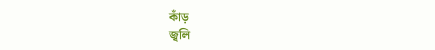কাঁড়
জ্বলি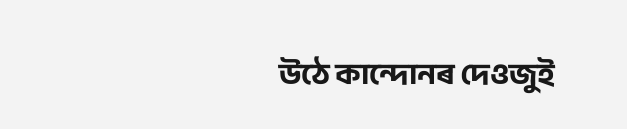উঠে কান্দোনৰ দেওজুই